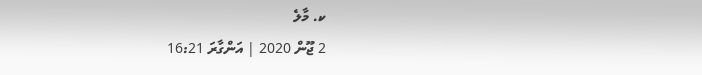ކ. މާލެ
2 ޖޫން 2020 | އަންގާރަ 16:21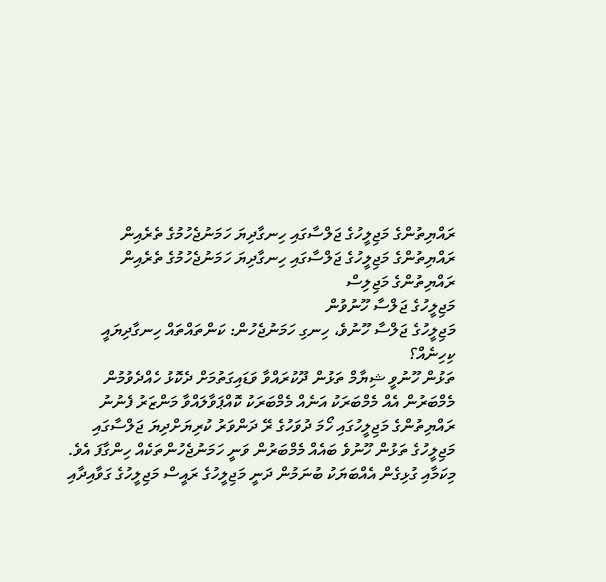ރައްޔިތުންގެ މަޖިލީހުގެ ޖަލްސާގައި ހިނގާދިޔަ ހަމަނުޖެހުމުގެ ތެރެއިން
ރައްޔިތުންގެ މަޖިލީހުގެ ޖަލްސާގައި ހިނގާދިޔަ ހަމަނުޖެހުމުގެ ތެރެއިން
ރައްޔިތުންގެ މަޖިލިސް
މަޖިލީހުގެ ޖަލްސާ ހޫނުވުން
މަޖިލީހުގެ ޖަލްސާ ހޫނުވެ، ހިނގި ހަމަނުޖެހުން: ކަންތައްތައް ހިނގާދިޔައީ ކިހިނެއް؟
ތަޅުން ހޫނުވީ ޝިޔާމް ތަޅުން ދޫކުރައްވާ ވަޑައިގަތުމަށް ދެކޮޅު ހެއްދެވުމުން
މެމްބަރުން އެއް މެމްބަރަކު އަނެއް މެމްބަރަކު ކޮއްޕަވާލައްވާ މަންޒަރު ފެނުނު
ރައްޔިތުންގެ މަޖިލީހުގައި ހޯމަ ދުވަހުގެ ރޭ ދަންވަރު ކުރިޔަށްދިޔަ ޖަލްސާގައި މަޖިލީހުގެ ތަޅުން ހޫނުވެ ބައެއް މެމްބަރުން ވަނީ ހަމަނުޖެހުންތަކެއް ހިންގާފަ އެވެ.
މިކަމާއި ގުޅިގެން އެއްބަޔަކު ބުނަމުން ދަނީ މަޖިލީހުގެ ރައީސް މަޖިލީހުގެ ގަވާއިދާއި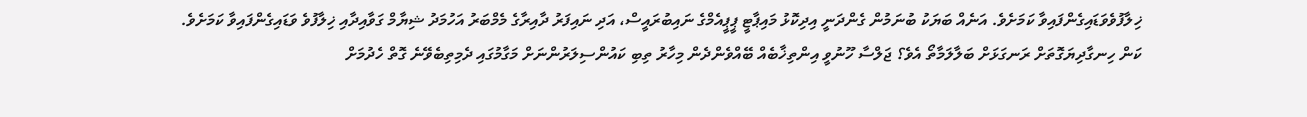ޚިލާފުވެވަޑައިގެންފައިވާ ކަމަށެވެ. އަނެއް ބަޔަކު ބުނަމުން ގެންދަނީ އިދިކޮޅު މައިޕާޓީ ޕީޕީއެމްގެ ނައިބުރައީސް، އަދި ނައިފަރު ދާއިރާގެ މެމްބަރު އަހުމަދު ޝިޔާމް ގަވާއިދާއި ޚިލާފުވެ ވަޑައިގެންފައިވާ ކަމަށެވެ.
ކަން ހިނގާދިޔަގޮތަށް ރަނގަޅަށް ބަލާލަމާތޯ އެވެ؟ ޖަލްސާ ހޫނުވީ އިންތިޚާބެއް ބޭއްވެންދެން މިހާރު ތިބި ކައުންސިލަރުންނަށް މަގާމުގައި ދެމިތިބެވޭނެ ގޮތް ހެދުމަށް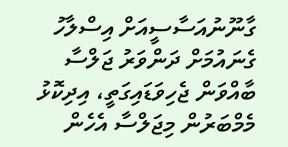ގާނޫނުއަސާސީއަށް އިސްލާހު ގެނައުމަށް ދަންވަރު ޖަލްސާ ބާއްވަން ޖެހިވަޑައިގަތީ، އިދިކޮޅު މެމްބަރުން މިޖަލްސާ އެހެން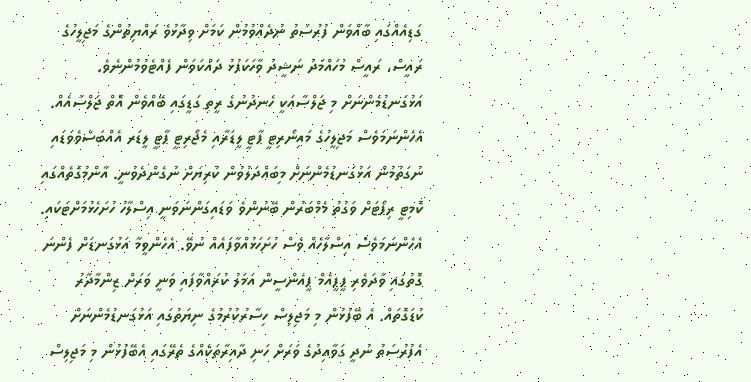ގަޑިއެއްގައި ބާއްވަން ފުރުސަތު ނުދެއްވުމުން ކަމަށް ވިދާޅުވެ ރައްޔިތުންގެ މަޖިލީހުގެ ރައީސް، ރައީސް މުހައްމަދު ނަޝީދު ވާހަކަފުޅު ދައްކަވަން ފެއްޓެވުމުންނެވެ.
އަޅުގަނޑުމެންނަށް މި ޖަލްސާއަކީ ހެނދުނުގެ ރީތި ގަޑީގައި ބޭއްވެން އޮތް ޖަލްސާއެއް. އެހެންނަމަވެސް މަޖިލީހުގެ މައިނޯރިޓީ ޕާޓީ ލީޑަރާއި މެޖޯރިޓީ ޕާޓީ ލީޑަރ އެއްބަސްވެވަޑައި ނުގަތުމުން އަޅުގަނޑުމެންނަށް މިބައްދަލުވުން ކުރިޔަށް ނުގެންދެވުނީ. އާންމުގޮތެއްގައި ކޮމިޓީ ރިޕޯޓަށް ވަގުތު މެމްބަރުން ބޭނުންވެ ވަޑައިގަންނަވަނީ އިސްލާހު ހުށަހެޅުމަށްޓަކައި. އެހެންނަމަވެސް އިސްލާހެއް ވެސް ހުށަހަޅުއްވާފައެއް ނުވޭ. އެހެންވީމާ އަޅުގަނޑަށް ފެންނަ ގޮތުގައި ވާދަވެރި ޕީޕީއެމް ޕީއެންސީން އަމަލު ކުރައްވާފައި ވަނީ ވަރަށް ޒިންމާދާރު ކުޑަގޮތައް. އެ ބޭފުޅުން މި މަޖިލިސް ހިސާރުކުރުމުގެ ނިޔަތުގައި އަޅުގަނޑުމެންނަށް އެފުރުސަތު ނުދީ ގަވާއިދުގެ ވަރަށް ހަނި ދާއިރާތަކެއްގެ ތެރޭގައި އެބޭފުޅުން މި މަޖިލިސް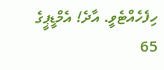ހިފެހެއްޓެވީ. އާދެ! އެމްޑީޕީގެ 65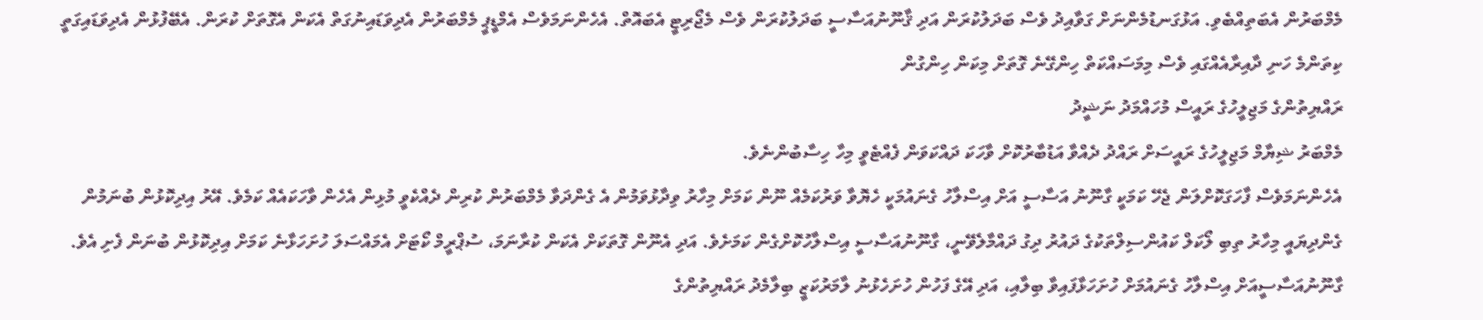މެމްބަރުން އެބަތިއްބެވި. އަޅުގަނޑުމެންނަށް ގަވާއިދު ވެސް ބަދަލުކުރަން އަދި ޤާނޫނުއަސާސީ ބަދަލުކުރަން ވެސް މެޖޯރިޓީ އެބައޮތް. އެހެންނަމަވެސް އެމްޑީޕީ މެމްބަރުން އެދިވަޑައިނުގަތް އެކަން އެގޮތަށް ކުރަން. އެބޭފުޅުން އެދިވަޑައިގަތީ ކިތަންމެ ހަނި ދާއިރާއެއްގައި ވެސް މިމަސައްކަތް ހިންގޭނެ ގޮތަށް މިކަން ހިންގުން
ރައްޔިތުންގެ މަޖިލީހުގެ ރައީސް މުހައްމަދު ނަޝީދު
މެމްބަރު ޝިޔާމް މަޖިލީހުގެ ރައީސަށް ރައްދު ދެއްވާ އަޑުބާރުކޮށް ވާހަކަ ދައްކަވަން ފެއްޓެވީ މިހާ ހިސާބުންނެވެ.
އެހެންނަމަވެސް ފާހަގަކޮށްލަން ޖެހޭ ކަމަކީ ގާނޫނު އަސާސީ އަށް އިސްލާހު ގެނައުމަކީ ހެޔޮވާ ވަރުކަމެއް ނޫން ކަމަށް މިހާރު ވިދާޅުވަމުން އެ ގެންދަވާ މެމްބަރުން ކުރިން ދެއްކެވީ މުޅިން އެހެން ވާހަކައެއް ކަމެވެ. އޭރު އިދިކޮޅުން ބުނަމުން ގެންދިޔައީ މިހާރު ތިބި ލޯކަލް ކައުންސިލްތަކުގެ ދައުރު ދިގު ދައްމާލެވޭނީ، ގާނޫނުއަސާސީ އިސްލާހުކޮށްގެން ކަމަށެވެ. އަދި އެނޫން ގޮތަކަށް އެކަން ކުރާނަމަ، ސުޕްރީމް ކޯޓަށް އެމައްސަލަ ހުށަހަޅާނެ ކަމަށް އިދިކޮޅުން ބުނަން ފެށި އެވެ.
ގާނޫނުއަސާސީއަށް އިސްލާހު ގެނައުމަށް ހުށަހަޅާފައިވާ ބިލާއި، އަދި އޭގެ ފަހުން ހުށަހެޅުނު ލާމަރުކަޒީ ބިލާމެދު ރައްޔިތުންގެ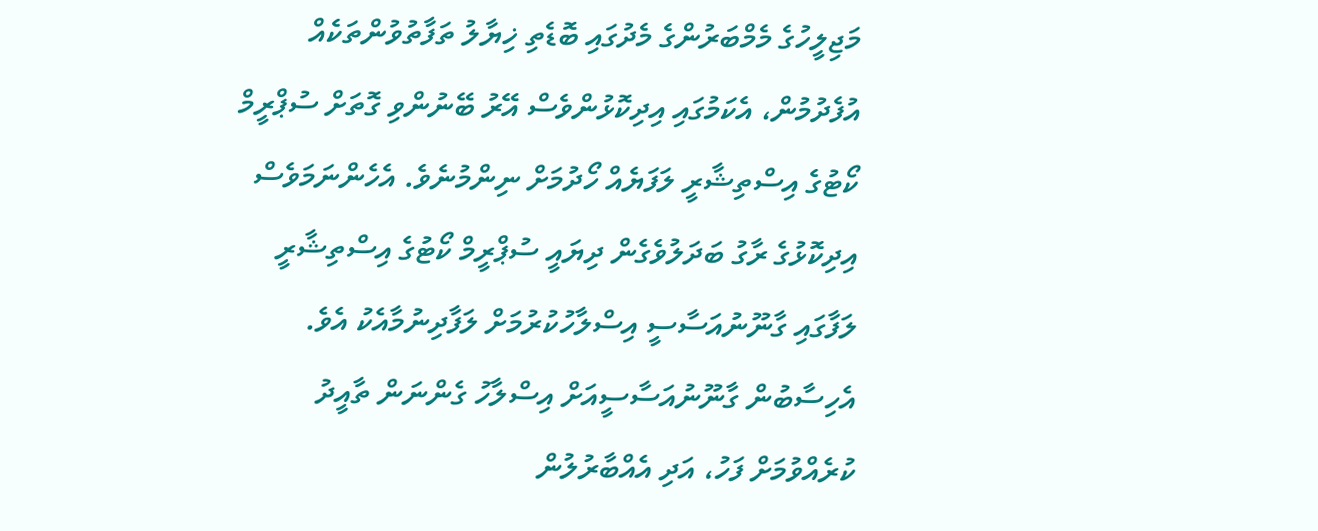މަޖިލީހުގެ މެމްބަރުންގެ މެދުގައި ބޮޑެތި ޚިޔާލު ތަފާތުވުންތަކެއް އުފެދުމުން، އެކަމުގައި އިދިކޮޅުންވެސް އޭރު ބޭނުންވި ގޮތަށް ސުޕްރީމް ކޯޓުގެ އިސްތިޝާރީ ލަފަޔެއް ހޯދުމަށް ނިންމުނެވެ. އެހެންނަމަވެސް އިދިކޮޅުގެ ރާގު ބަދަލުވެގެން ދިޔައީ ސުޕްރީމް ކޯޓުގެ އިސްތިޝާރީ ލަފާގައި ގާނޫނުއަސާސީ އިސްލާހުކުރުމަށް ލަފާދިނުމާއެކު އެވެ. އެހިސާބުން ގާނޫނުއަސާސީއަށް އިސްލާހު ގެންނަން ތާއީދު ކުރެއްވުމަށް ފަހު، އަދި އެއްބާރުލުން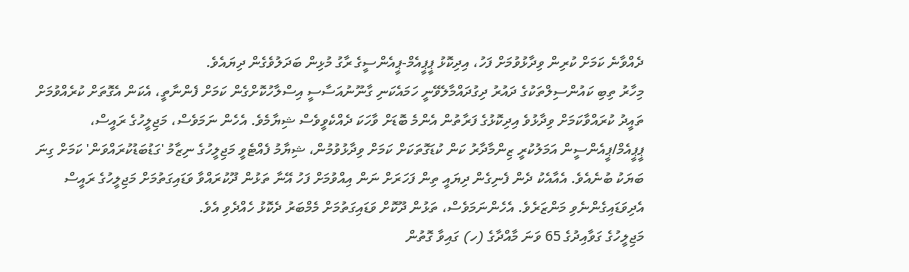ދެއްވާނެ ކަމަށް ކުރިން ވިދާޅުވުމަށް ފަހު، އިދިކޮޅު ޕީޕީއެމް-ޕީއެންސީގެ ރާގު މުޅިން ބަދަލުވެގެން ދިޔައެވެ.
މިހާރު ތިބި ކައުންސިލްތަކުގެ ދައުރު ދިގުދައްމާލެވޭނީ ހަމައެކަނި ގާނޫނުއަސާސީ އިސްލާހުކޮށްގެން ކަމަށް ފެންނާތީ، އެކަން އެގޮތަށް ކުރެއްވުމަށް ތައީދު ކުރައްވާކަމަށް ވިދާޅުވެ އިދިކޮޅުގެ ފަރާތުން އެންމެ ބޮޑަށް ވާހަކަ ދެއްކެވީވެސް ޝިޔާމެވެ. އެހެން ނަމަވެސް، މަޖިލީހުގެ ރައީސް، ޕީޕީއެމް/ޕީއެންސީން އަމަލުކުރީ ޒިންމާދާރު ކަން ކުޑަގޮތަކަށް ކަމަށް ވިދާޅުވުމުން، ޝިޔާމު ފެއްޓެވީ މަޖިލީހުގެ ނިޒާމު 'ގަޑުބަޑުކުރައްވަން' ކަމަށް ގިނަ ބަޔަކު ބުނެއެވެ. އެއާއެކު ދެން ފެނިގެން ދިޔައީ ތިން ފަހަރަށް ނަން އިއްވުމަށް ފަހު އޭނާ ތަޅުން ދޫކުރައްވާ ވަޑައިގަތުމަށް މަޖިލީހުގެ ރައީސް އެދިވަޑައިގެންނެވި މަންޒަރެވެ. އެހެންނަމަވެސް، ތަޅުން ދޫކޮށް ވަޑައިގަތުމަށް މެމްބަރު ދެކޮޅު ހެއްދެވި އެވެ.
މަޖިލީހުގެ ގަވާއިދުގެ 65 ވަނަ މާއްދާގެ (ހ) ގައިވާ ގޮތުން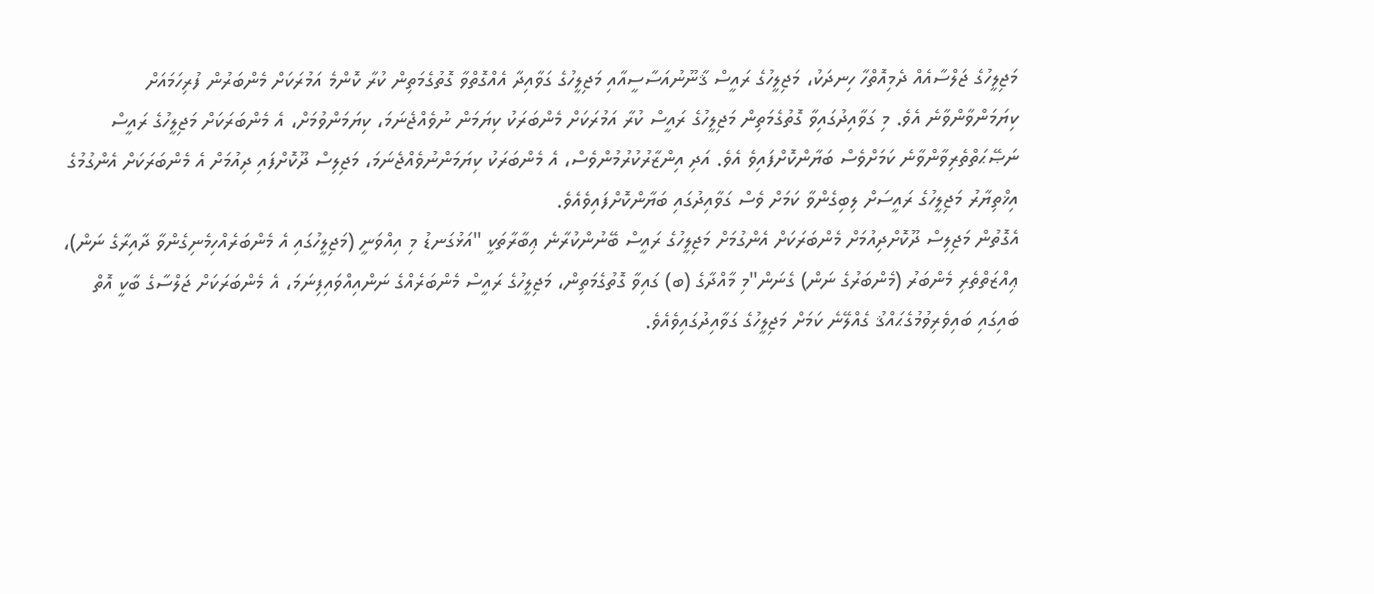މަޖިލީހުގެ ޖަލްސާއެއް ދެމިއޮތްހާ ހިނދަކު، މަޖިލީހުގެ ރައީސް ޤާނޫނުއަސާސީއާއި މަޖިލީހުގެ ގަވާއިދާ އެއްގޮތްވާ ގޮތުގެމަތިން ކުރާ ކޮންމެ އަމުރަކަށް މެންބަރުން ފުރިހަމައަށް ކިޔަމަންވާންވާނެ އެވެ. މި ގަވާއިދުގައިވާ ގޮތުގެމަތިން މަޖިލީހުގެ ރައީސް ކުރާ އަމުރަކަށް މެންބަރަކު ކިޔަމަން ނުވެއްޖެނަމަ، ކިޔަމަންވުމަށް، އެ މެންބަރަކަށް މަޖިލީހުގެ ރައީސް ނަޞޭޙަތްތެރިވާންވާނެ ކަމަށްވެސް ބަޔާންކޮށްފައިވެ އެވެ. އަދި އިންޒާރުކުރުމުންވެސް، އެ މެންބަރަކު ކިޔަމަންނުވެއްޖެނަމަ، މަޖިލިސް ދޫކޮށްފައި ދިއުމަށް އެ މެންބަރަކަށް އެންގުމުގެ އިޚްތިޔާރު މަޖިލީހުގެ ރައީސަށް ލިބިގެންވާ ކަމަށް ވެސް ގަވާއިދުގައި ބަޔާންކޮށްފައިވެއެވެ.
އެގޮތުން މަޖިލިސް ދޫކޮށްދިއުމަށް މެންބަރަކަށް އެންގުމަށް މަޖިލީހުގެ ރައީސް ބޭނުންކުރާނެ ޢިބާރާތަކީ "އަޅުގަނޑު މި އިއްވަނީ (މަޖިލީހުގައި އެ މެންބަރެއްހިމެނިގެންވާ ދާއިރާގެ ނަން)، ޢިއްޒަތްތެރި މެންބަރު (މެންބަރުގެ ނަން) ގެނަން"މި މާއްދާގެ (ބ) ގައިވާ ގޮތުގެމަތިން، މަޖިލީހުގެ ރައީސް މެންބަރެއްގެ ނަންއިއްވައިފިނަމަ، އެ މެންބަރަކަށް ޖަލްސާގެ ބާކީ އޮތް ބައިގައި ބައިވެރިވުމުގެޙައްޤު ގެއްލޭނެ ކަމަށް މަޖިލީހުގެ ގަވާއިދުގައިވެއެވެ.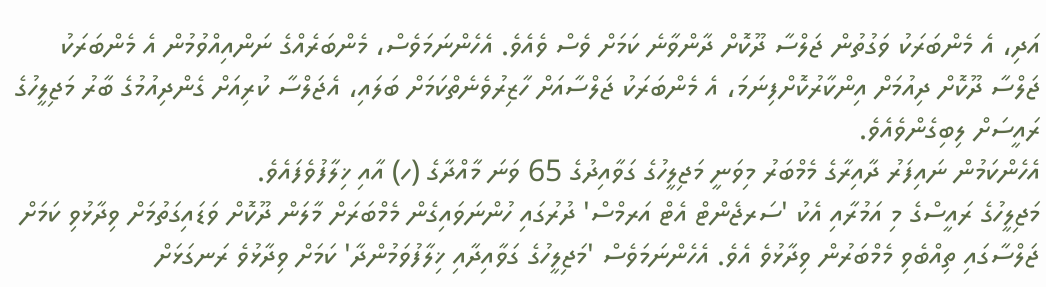އަދި، އެ މެންބަރަކު ވަގުތުން ޖަލްސާ ދޫކޮށް ދާންވާނެ ކަމަށް ވެސް ވެއެވެ. އެހެންނަމަވެސް، މެންބަރެއްގެ ނަންއިއްވުމުން އެ މެންބަރަކު ޖަލްސާ ދޫކޮށް ދިއުމަށް އިންކާރުކޮށްފިނަމަ، އެ މެންބަރަކު ޖަލްސާއަށް ހާޒިރުވެނެތްކަމަށް ބަލައި، އެޖަލްސާ ކުރިއަށް ގެންދިއުމުގެ ބާރު މަޖިލީހުގެ ރައީސަށް ލިބިގެންވެއެވެ.
އެހެންކަމުން ނައިފަރު ދާއިރާގެ މެމްބަރު މިވަނީ މަޖިލީހުގެ ގަވާއިދުގެ 65 ވަނަ މާއްދާގެ (ހ) އާއި ޚިލާފުވެފައެވެ.
މަޖިލީހުގެ ރައީސްގެ މި އަމުރާއި އެކު 'ސަރޖެންޓް އެޓް އަރމްސް' ދުރުގައި ހުންނަވައިގެން މެމްބަރަށް މާލަން ދޫކޮށް ވަޑައިގަތުމަށް ވިދާޅުވި ކަމަށް ޖަލްސާގައި ތިއްބެވި މެމްބަރުން ވިދާޅުވެ އެވެ. އެހެންނަމަވެސް 'މަޖިލީހުގެ ގަވާއިދާއި ޚިލާފުވަމުންދާ' ކަމަށް ވިދާޅުވެ ރަނގަޅަށް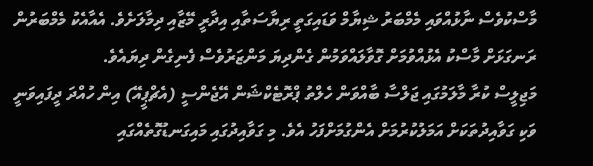މާސްކުވެސް ނާޅުއްވައި މެމްބަރު ޝިޔާމް ވަޑައިގަތީ ރިޔާސަތާއި އިދާރީ މޭޒާއި ދިމާލަށެވެ. އެއާއެކު މެމްބަރުން ރަނގަޅަށް މާސްކު އެޅުއްވުމަށް ގޮވާލައްވަމުން ގެންދިޔަ މަންޒަރުވެސް ފެނިގެން ދިޔައެވެ.
މަޖިލީސް ކުރާ މާލަމުގައި ޖަލްސާ ބާއްވަން ހެލްތު ޕްރޮޓެކްޝަން އޭޖެންސީ (އެޗްޕީއޭ) އިން ހުއްދަ ދީފައިވަނީ ވަކި ގަވާއިދުތަކަށް އަމަލުކުރުމަށް އެންގުމަށްފަހު އެވެ. މި ގަވާއިދުގައި މައިގަނޑުގޮތެއްގައި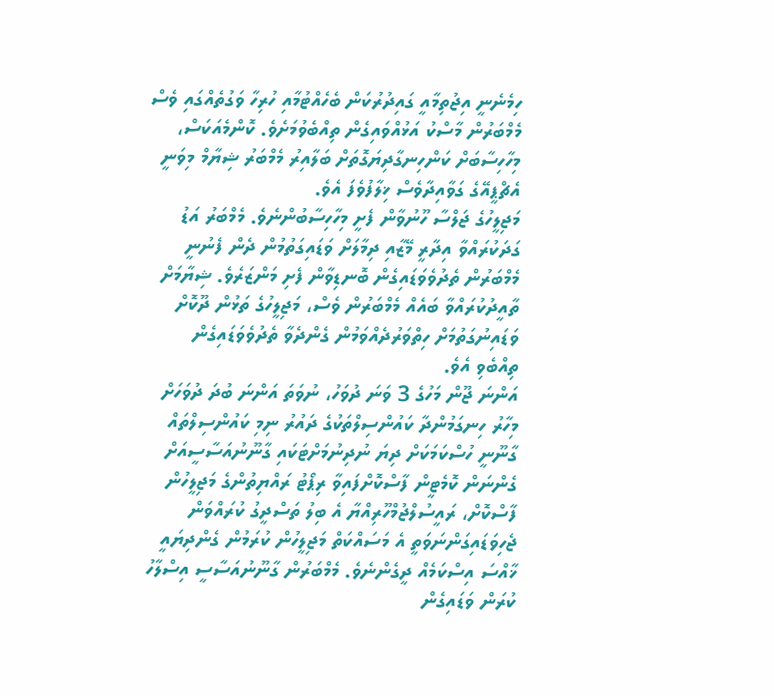ހިމެނެނީ އިޖުތިމާއީ ގައިދުރުކަން ބެހެއްޓުމާއި ހުރިހާ ވަގުތެއްގައި ވެސް މެމްބަރުން މާސްކު އަޅުއްވައިގެން ތިއްބެވުމަށެވެ. ކޮންމެއަކަސް، މިހާހިސާބަށް ކަންހިނގާދިޔަގޮތަށް ބަލާއިރު މެމްބަރު ޝިޔާމް މިވަނީ އެޗްޕީއޭގެ ގަވާއިދާވެސް ޚިލާފުވެފަ އެވެ.
މަޖިލީހުގެ ޖަލްސާ ހޫނުވާން ފެށީ މިހާހިސާބުންނެވެ. މެމްބަރު އަޑު ގަދަކުރައްވާ އިދާރީ މޭޒާއި ދިމާލަށް ވަޑައިގަތުމުން ދެން ފެނުނީ މެމްބަރުން ތެދުވެވަޑައިގެން ބޮނޑިވާން ފެށި މަންޒަރެވެ. ޝިޔާމަށް ތާއީދުކުރައްވާ ބައެއް މެމްބަރުން ވެސް، މަޖިލީހުގެ ތަޅުން ދޫކޮށް ވަޑައިނުގަތުމަށް ހިތްވަރުދެއްވަމުން ގެންދެވާ ތެދުވެވަޑައިގެން ތިއްބެވި އެވެ.
އަންނަ ޖޫން މަހުގެ 3 ވަނަ ދުވަހު، ނުވަތަ އަންނަ ބުދަ ދުވަހަށް މިހާރު ހިނގަމުންދާ ކައުންސިލްތަކުގެ ދައުރު ނިމި ކައުންސިލްތައް ގާނޫނީ ހުސްކަމަކަށް ދިޔަ ނުދިނުމަށްޓަކައި ގާނޫނުއަސާސީއަށް ގެންނަން ކޮމެޓީން ފާސްކޮށްފައިވާ ރިޕޯޓު ރައްޔިތުންގެ މަޖިލީހުން ފާސްކޮށް، ރައީސުލްޖުމްހޫރިއްޔާ އެ ބިލު ތަސްދީގު ކުރައްވަން ޖެހިވަޑައިގަންނަވަތީ އެ މަސައްކަތް މަޖިލީހުން ކުރަމުން ގެންދިޔައީ ޚާއްސަ އިސްކަމެއް ދީގެންނެވެ. މެމްބަރުން ގާނޫނުއަސާސީ އިސްލާހު ކުރަން ވަޑައިގެން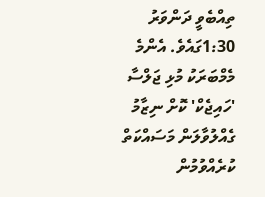ތިއްބެވީ ދަންވަރު 1:30ގައެވެ. އެންމެ މެމްބަރަކު މުޅި ޖަލްސާ 'ހައިޖެކް' ކޮށް ނިޒާމު ގެއްލުވާލަން މަސައްކަތް ކުރެއްވުމުން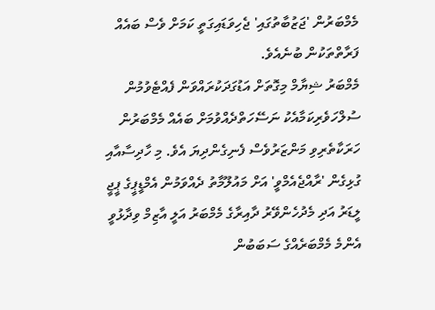މެމްބަރުން 'ޖަޒުބާތުގައި' ޖެހިވަޑައިގަތީ ކަމަށް ވެސް ބައެއް ފަރާތްތަކުން ބުނެއެވެ.
މެމްބަރު ޝިޔާމް މިގޮތަށް އަޑުގަދަކުރައްވަން ފެއްޓެވުމުން ސުލްހަވެރިކަމާއެކު ނަސޭހަތްދެއްވުމަށް ބައެއް މެމްބަރުން ހަރަކާތެރިވި މަންޒަރުވެސް ފެނިގެންދިޔަ އެވެ. މި ހާދިސާއާއި ގުޅިގެން 'ރާއްޖެއެމްވީ' އަށް މައުލޫމާތު ދެއްވަމުން އެމްޑީޕީގެ ޕީޖީ ލީޑަރު އަދި މެދުހެންވޭރު ދާއިރާގެ މެމްބަރު އަލީ އާޒިމް ވިދާޅުވީ އެންމެ މެމްބަރެއްގެ ސަބަބުން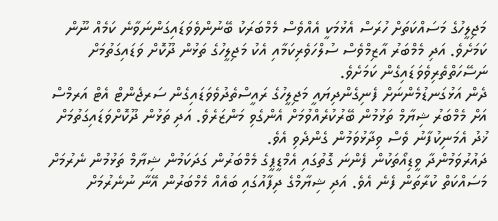މަޖިލީހުގެ މަސައްކަތަށް ހުރަސް އެޅުމަކީ އެއްވެސް މެމްބަރަކު ބޭނުންވެވަޑައިގަންނަވާނެ ކަމެއް ނޫން ކަމަށެވެ. އަދި މެމްބަރު އާޒިމްވެސް ސުލްހަވެރިކަމާއި އެކު މަޖިލީހުގެ ތަޅުން ދޫކޮށް ވަޑައިގަތުމަށް ނަސޭހަތްތެރިވެވަޑައިގެން ކަމަށެވެ.
ދެން އަޅުގަނޑުމެންނަށް ފެނިގެންދިޔައީ މަޖިލީހުގެ ރައީސްތެދުވެވަޑައިގެން ސަރޖެންޓް އެޓް އަރމްސް އަށް މެމްބަރު ޝިޔާމް ތަޅުމުން ބޭރުކުރެއްވުމަށް އެންގެވި މަންޒަރެވެ. އަދި ތަޅުން ދޫކޮށްވަޑައިގަތުމަށް ޚުދު އެމަނިކުފާނު ވެސް ވިދާޅުވަމުން ގެންދެވި އެވެ.
ދައުރުވަމުންދާ ވީޑިއޯތަކުން ފެންނަ ގޮތުގައި އެމްޑީޕީގެ މެމްބަރުން ގަދަކަމުން ޝިޔާމް ތަޅުމުން ނެރުމަށް މަސައްކަތް ކުރާތަން ފެނެ އެވެ. އަދި ޝިޔާމްގެ ދިފާއުގައި ބައެއް މެމްބަރުން އޭނާ ނުނެރުމަށް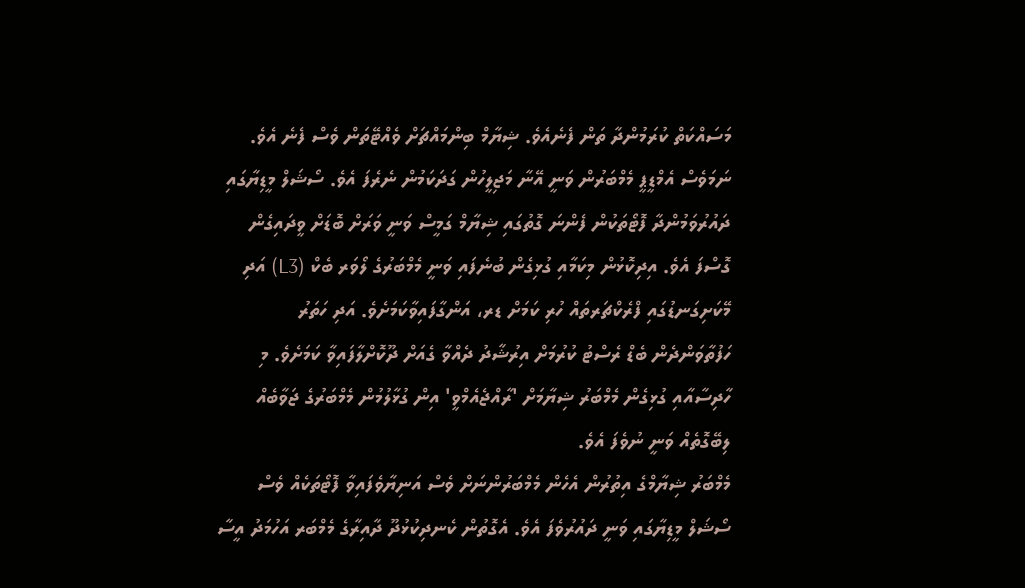މަސައްކަތް ކުރަމުންދާ ތަން ފެނެއެވެ. ޝިޔާމް ބިންމައްޗަށް ވެއްޓޭތަން ވެސް ފެނެ އެވެ. ނަމަވެސް އެމްޑީޕީ މެމްބަރުން ވަނީ އޭނާ މަޖިލީހުން ގަދަކަމުން ނެރެފަ އެވެ. ސޯޝަލް މީޑިޔާގައި ދައުރުވަމުންދާ ފޮޓޯތަކުން ފެންނަ ގޮތުގައި ޝިޔާމް ގަމީސް ވަނީ ވަރަށް ބޮޑަށް ވީދައިގެން ގޮސްފަ އެވެ. އިދިކޮޅުން މިކަމާއި ގުޅިގެން ބުނެފައި ވަނީ މެމްބަރުގެ ލޯވަރ ބެކް (L3) އަދި މޭކަށިގަނޑުގައި ފްރެކްޗަރތައް ހުރި ކަމަށް ޑރ، އަންގާފައިވާކަމަށެވެ. އަދި ހަތަރު ހަފުތާވަންދެން ބެޑް ރެސްޓު ކުރުމަށް އިރުޝާދު ދެއްވާ ގެއަށް ދޫކޮށްލާފައިވާ ކަމަށެވެ. މި ހާދިސާއާއި ގުޅިގެން މެމްބަރު ޝިޔާމަށް 'ރާއްޖެއެމްވީ' އިން ގުޅާލުމުން މެމްބަރުގެ ޖަވާބެއް ލިބޭގޮތެއް ވަނީ ނުވެފަ އެވެ.
މެމްބަރު ޝިޔާމްގެ އިތުރުން އެހެން މެމްބަރުންނަށް ވެސް އަނިޔާވެފައިވާ ފޮޓޯތަކެއް ވެސް ސޯޝަލް މީޑިޔާގައި ވަނީ ދައުރުވެފަ އެވެ. އެގޮތުން ކެނދިކުޅުދޫ ދާއިރާގެ މެމްބަރ އަހުމަދު އީސާ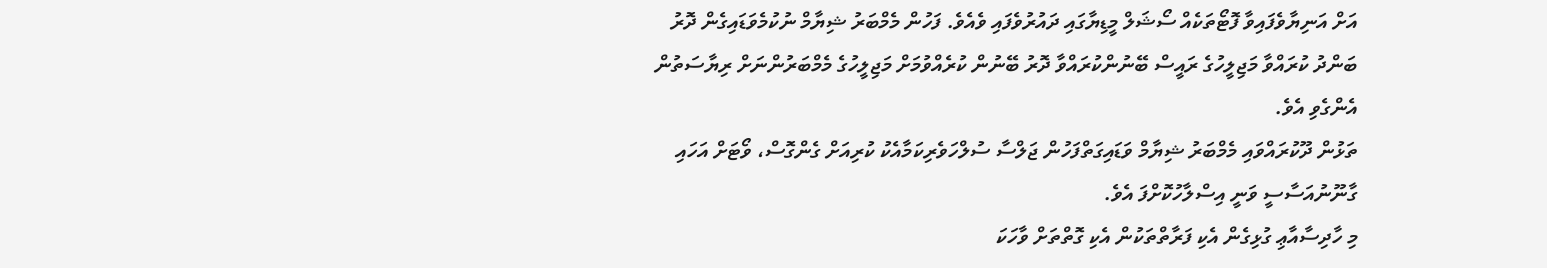އަށް އަނިޔާވެފައިވާ ފޮޓޯތަކެއް ސޯޝަލް މީޑިޔާގައި ދައުރުވެފައި ވެއެވެ. ފަހުން މެމްބަރު ޝިޔާމް ނުކުމެވަޑައިގެން ދޮރު ބަންދު ކުރައްވާ މަޖިލީހުގެ ރައީސް ބޭނުންކުރައްވާ ދޮރު ބޭނުން ކުރެއްވުމަށް މަޖިލީހުގެ މެމްބަރުންނަށް ރިޔާސަތުން އެންގެވި އެވެ.
ތަޅުން ދޫކުރައްވައި މެމްބަރު ޝިޔާމް ވަޑައިގަތްފަހުން ޖަލްސާ ސުލްހަވެރިކަމާއެކު ކުރިއަށް ގެންގޮސް، ވޯޓަށް އަހައި ގާނޫނުއަސާސީ ވަނީ އިސްލާހުކޮށްފަ އެވެ.
މި ހާދިސާއާޢި ގުޅިގެން އެކި ފަރާތްތަކުން އެކި ގޮތްތަށް ވާހަކަ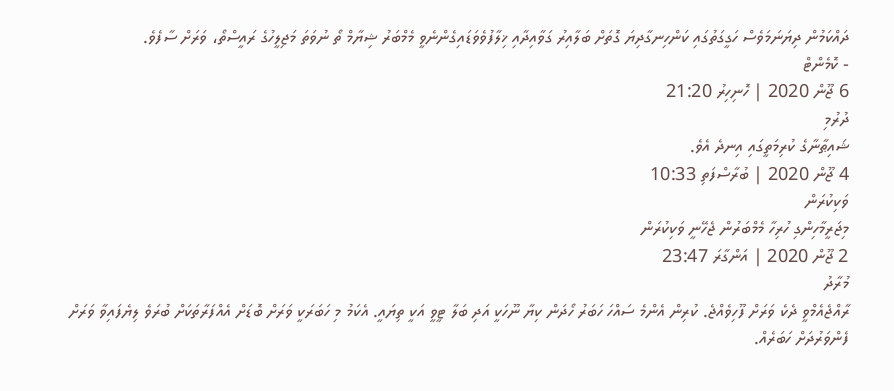ދައްކަމުން ދިޔަނަމަވެސް ހަގީގަތުގައި ކަންހިނގާދިޔަ ގޮތަށް ބަލާއިރު ގަވާއިދާއި ޚިލާފުވެވަޑައިގެންނެވީ މެމްބަރު ޝިޔާމް ތޯ ނުވަތަ މަޖިލީހުގެ ރައީސްތޯ، ވަރަށް ސާފެވެ.
- ކޮމެންޓް
6 ޖޫން 2020 | ހޮނިހިރު 21:20
ދުރުމި
ޝައިޠާނާގެ ކުރިމަތީގައި އިނދެ އެވެ.
4 ޖޫން 2020 | ބުރާސްފަތި 10:33
ވަކިކުރަން
މިޖަރީމާހިންގި ހުރިހާ މެމްބަރުން ޖެހޭނީ ވަކިކުރަން
2 ޖޫން 2020 | އަންގާރަ 23:47
މުރާދު
ރާއްޖެއެމްވީ ދެކެ ވަރަށް ފޫހިވެއްޖެ. ކުރިން އެންމެ ސައްހަ ހަބަރު ހޯދަން ކިޔާ ނޫހަކީ އަދި ބަލާ ޓީވީ އަކީ ތިޔައީ. އެކަމު މި ހަބަރަކީ ވަރަށް ބޮޑަށް އެއްފަރާތަކަށް ބުރަވެ ލިޔެފައިވާ ވަރަށް ފެންވަރުދަށް ހަބަރެއް.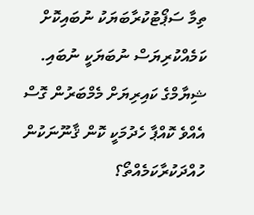ތިމާ ސަޕޯޓުކުރާބަޔަކު ނުބައިކޮށް ކަމެއްކުރިޔަސް ނުބަޔަކީ ނުބައި. ޝިޔާމްގެ ކައިރިޔަށް މެމްބަރުން ގޮސް އެއްވެ ކޮއްޕާ ހެދުމަކީ ކޮން ޤާނޫނަކުން ހުއްދަކުރާކަމެއްތޯ؟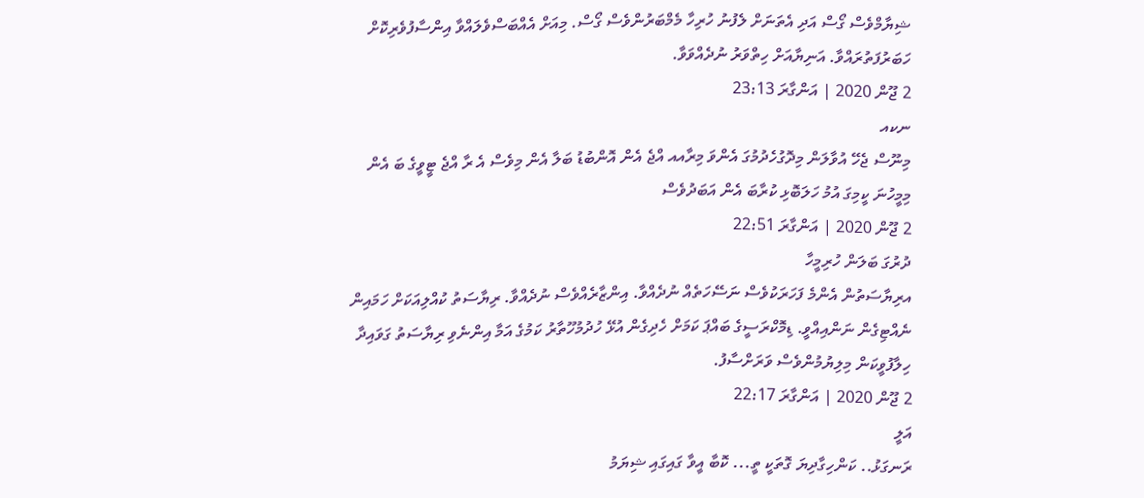ޝިޔާމްވެސް ގޯސް އަދި އެތަނަށް ލެފުނު ހުރިހާ މެމްބަރުންވެސް ގޯސް. މިއަށް އެއްބަސްވެލައްވާ އިންސާފުވެރިކޮށް ހަބަރުފަތުރައްވާ. އަނިޔާއަށް ހިތްވަރު ނުދެއްވަވާ.
2 ޖޫން 2020 | އަންގާރަ 23:13
ނކއ
މިނޫސް ޖެހޭ އުވާލަން މިދޮގުހެދުމުގަ އެންވަ މިރާއއ އްޖެ އެން އޮންބުޑު ބަލާ އެން މިވެސް އެ ރާ އްޖެ ޓީވީގެ ބަ އެން މިމީހުނަ ކީމިގަ އުމު ހަލަބޮޅި ކުރާބަ އެން އަބަދުވެސް
2 ޖޫން 2020 | އަންގާރަ 22:51
ދުރުގަ ބަލަން ހުރިމީހާ
އރިޔާސަތުން އެންމެ ފަހަރަކުވެސް ނަސޭހަތެއް ނުދެއްވާ. އިންޒާރެއްވެސް ނުދެއްވާ. ރިޔާސަތު ކުއްލިއަކަށް ހަމައިން ނެއްޓިގެން ނަންއިއްވީ. ޑިމޮކްރަސީގެ ބައްޕަ ކަމަށް ހެދިގެން އުޅޭ ހުދުމުހޫތާރު ކަމުގެ އަމާ އިންނެވި ރިޔާސަތު ގަވައިދާ ހިލާފުވީކަން މިލިޔުމުންވެސް ވަރަށްސާފު.
2 ޖޫން 2020 | އަންގާރަ 22:17
އަލީ
ރަނގަޅު.. ކަންހިގާދިޔަ ގޮތަކީ ތީ... ކޮބާ އީވާ ގައިގައި ޝިޔަމު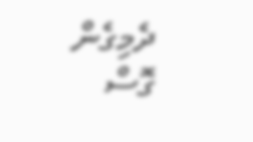ދެމިގެން ގޮސް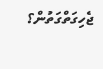ޖެހިގަތްގަތުން؟